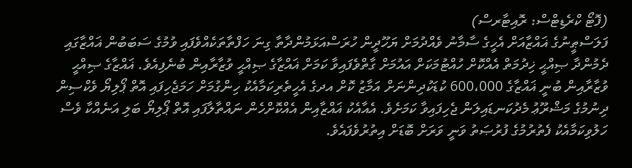(ފޮޓޯ ކްރެޑިޓްސް: ރޮއިޓާރސް)
ފަލަސްޠީނުގެ ޣައްޒާއަށް އެހީގެ ސާމާނު ވެއްދުމަށް ޔަހޫދީން ހުރަސްއަޅަމުންދާތާ ގިނަ ހަފްތާތަކެއްވެފައި ވުމުގެ ސަބަބުން ޣައްޒާގައި ދެމުންދާ ޞިއްޙީ ޚިދުމަތް އެއްކޮށް ހުއްޓުމަކަށް އައުމަށް ގާތްވެފައިވާ ކަމަށް ޣައްޒާގެ ޞިއްޙީ ވުޒާރާއިން ބުނެފިއެވެ. ޣައްޒާގެ ޞިއްޙީ ވުޒާރާއިން ބުނީ ޣައްޒާގެ 600،000 ކުޑަކުދިންނަށް އަމާޒު ކޮށް އދގެ އެހީތެރިކަމާއެކު ހިންގުމަށް ހަމަޖެހިފައި އޮތް ޕޯލިޔޯ ވެކްސިން ދިނުމުގެ މަޝްރޫޢު މެދުކަނޑައިލަން ޖެހިފައިވާ ކަމަށެވެ. އެއާއެކު ޣައްޒާއިން އެއްކޮށްހެން ނައްތާލާފައި އޮތް ޕޯލިޔޯ ބަލި އަނެއްކާ ވެސް ހަލުވިކަމާއެކު ފެތުރުމުގެ ފުރުޞަތު ވަނީ ވަރަށް ބޮޑަށް އިތުރުވެފައެވެ.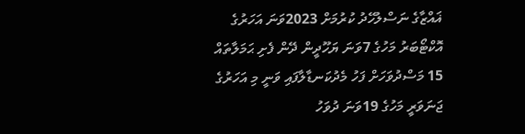ޣައްޒާގެ ނަސްލުހޭދު ކުރުމަށް 2023ވަނަ އަހަރުގެ އޮކްޓޯބަރު މަހުގެ 7ވަނަ ޔަހޫދީން ދޭން ފެށި ޙަމަލާތައް 15 މަސްދުވަހަށް ފަހު މެދުކަނޑާލާފައި ވަނީ މި އަހަރުގެ ޖަނަވަރީ މަހުގެ 19ވަނަ ދުވަހު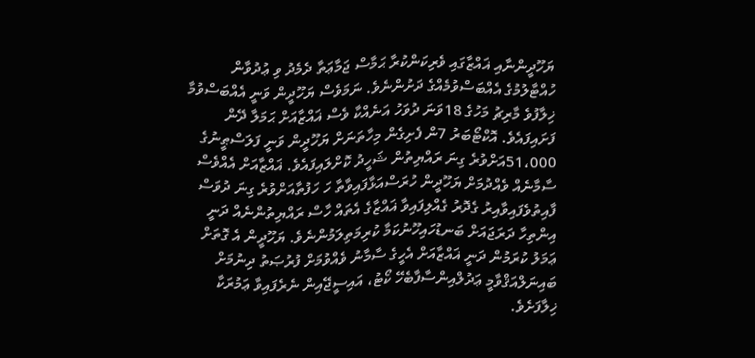ޔަހޫދީންނާއި ޣައްޒާގައި ވެރިކަންކުރާ ޙަމާސް ޖަމާޢަތާ ދެމެދު ވި ޢުދުވާން ހުއްޓާލުމުގެ އެއްބަސްވުމެއްގެ ދަށުންނެވެ. ނަމަވެސް ޔަހޫދީން ވަނީ އެއްބަސްވުމާ ޚިލާފުވެ މާރިޗު މަހުގެ 18ވަނަ ދުވަހު އަނެއްކާ ވެސް ޣައްޒާއަށް ޙަމަލާ ދޭން ފަށައިފައެވެ. އޮކްޓޯބަރު 7ން ފެށިގެން މިހާތަނަށް ޔަހޫދީން ވަނީ ފަލަސްޠީނުގެ 51،000އަށްވުރެ ގިނަ ރައްޔިތުން ޝަހީދު ކޮށްލައިފައެވެ. ޣައްޒާއަށް އެއްވެސް ސާމާނެއް ވެއްދުމަށް ޔަހޫދީން ހުރަސްއަޅާފައިވާތާ ހަ ހަފުތާއަށްވުރެ ގިނަ ދުވަސް ފާއިތުވެފައިވާއިރު ގެދޮރު ގެއްލިފައިވާ ޣައްޒާގެ އެތައް ހާސް ރައްޔިތުންނެއް ދަނީ އިންތިހާ ދަރަޖައަށް ބަނޑުހައިހޫނުކަމާ ކުރިމަތިލަމުންނެވެ. ޔަހޫދީން އެ ގޮތަށް ޢަމަލު ކުރަމުން ދަނީ ޣައްޒާއަށް އެހީގެ ސާމާނު ވެއްވުމަށް ފުރުޞަތު ދިނުމަށް ބައިނަލްއަޤްވާމީ ޢަދުލްއިންސާފާބެހޭ ކޯޓު، އައިސީޖޭއިން ނެރެފައިވާ ޢަމުރަކާ ޚިލާފަށެވެ.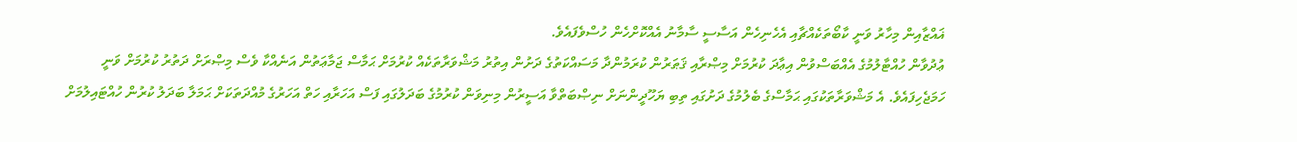ޣައްޒާއިން މިހާރު ވަނީ ކާބޯތަކެއްޗާއި އެހެނިހެން އަސާސީ ސާމާނު އެއްކޮށްހެން ހުސްވެފައެވެ.
ޢުދުވާން ހުއްޓާލުމުގެ އެއްބަސްވުން އިޢާދަ ކުރުމަށް މިޞްރާއި ޤަޠަރުން ކުރަމުންދާ މަސައްކަތުގެ ދަށުން އިތުރު މަޝްވަރާތަކެއް ކުރުމަށް ޙަމާސް ޖަމާޢަތުން އަނެއްކާ ވެސް މިޞްރަށް ދަތުރު ކުރުމަށް ވަނީ ހަމަޖެހިފައެވެ. އެ މަޝްވަރާތަކުގައި ޙަމާސްގެ ބެލުމުގެ ދަށުގައި ތިބި ޔަހޫދީންނަށް ނިޞްބަތްވާ އަސީރުން މިނިވަން ކުރުމުގެ ބަދަލުގައި ފަސް އަހަރާއި ހަތް އަހަރުގެ މުއްދަތަކަށް ޙަމަލާ ބަދަލު ކުރުން ހުއްޓައިލުމަށް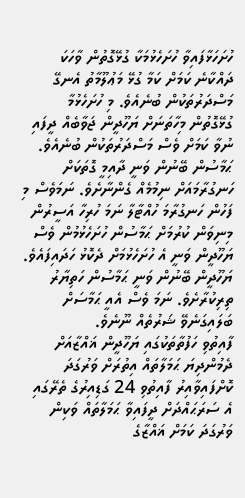ހުށަހަޅާފައިވާ ހުށަހެޅުމަކާ ގުޅޭގޮތުން ވާހަކަ ދައްކާނެ ކަމަށް ކަމާ ގުޅޭ މަޢުލޫމާތު އެނގޭ މަސްދަރުތަކުން ބުނެއެވެ. މި ހުށަހެޅުމާ ގުޅޭގޮތުން މިހާތަނަށް ޔަހޫދީން ޖަވާބެއް ދީފައި ނުވާ ކަމަށް ވެސް މަސްދަރުތަކުން ބުނެއެވެ. ޙަމާސުން ބޭނުން ވަނީ ދާއިމީ ގޮތަކަށް ހަނގުރާމައަށް ނިމުމެއް ގެންނާށެވެ. ނަމަވެސް މި ފަހުން ހަނގުރާމަ ހުއްޓާލާ ނަމަ ހުރިހާ އަސީރުން މިނިވަން ކުރުމަށް ޙަމާސުން ހުށަހެޅުމުން ވެސް ޔަހޫދީން ވަނީ އެ ހުށަހެޅުމަށް ދެކޮޅު ހަދައިފައެވެ. ޔަހޫދީން ބޭނުން ވަނީ ޙަމާސުން ހަތިޔާރު ތިރިކުރާށެވެ. ނަމަ ވެސް އެއީ ޙަމާސަށް ބަލައިގަނެވޭ ޝަރުތެއް ނޫނެވެ.
ފާއިތުވި ހަފުތާތަކުގައި ޔަހޫދީން ޣައްޒާއަށް ދެމުންދިޔަ ޙަމަލާތައް އިތުރަށް ވަރުގަދަ ކޮށްފައިވާއިރު ފާއިތުވި 24 ގަޑިއިރުގެ ތެރޭގައި އެ ސަރަޙައްދަށް ދީފައިވާ ޙަމަލާތައް ވަކިން ވަރުގަދަ ކަމަށް ޣައްޒާގެ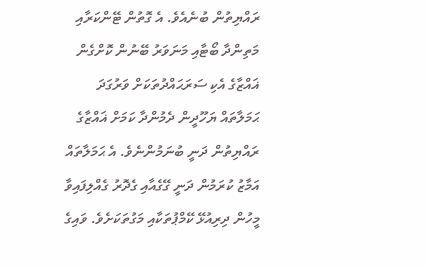ރައްޔިތުން ބުނެއެވެ. އެ ގޮތުން ޓޭންކަރާއި މަތިންދާ ބޯޓާއި މަނަވަރު ބޭނުން ކޮށްގެން ޣައްޒާގެ އެކި ސަރަޙައްދުތަކަށް ވަރުގަދަ ޙަމަލާތައް ޔަހޫދީން ދެމުންދާ ކަމަށް ޣައްޒާގެ ރައްޔިތުން ދަނީ ބުނަމުންނެވެ. އެ ޙަމަލާތައް އަމާޒު ކުރަމުން ދަނީ ގޭގެއާއި ގެދޮރު ގެއްލިފައިވާ މީހުން ދިރިއުޅޭ ކޭމްޕުތަކާއި މަގުތަކަށެވެ. ވައިގެ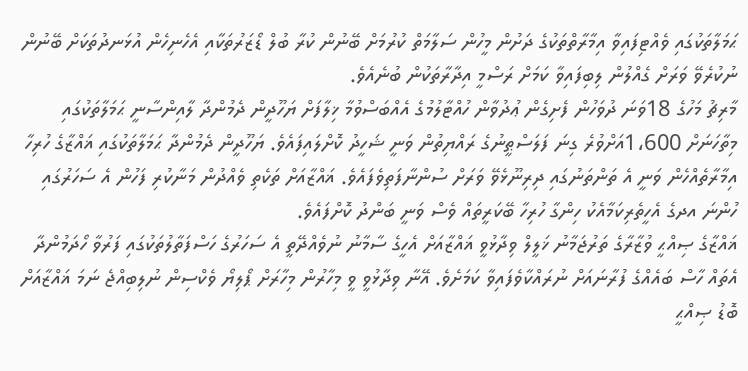ޙަމަލާތަކުގައި ވެއްޓިފައިވާ އިމާރާތްތަކުގެ ދަށުން މީހުން ސަލާމަތް ކުރުމަށް ބޭނުން ކުރާ ބުލް ޑޯޒަރުތަކާއި އެހެނިހެން އުޅަނދުތަކަށް ބޭނުން ނުކުރެވޭ ވަރަށް ގެއްލުން ލިބިފައިވާ ކަމަށް ރަސްމީ އިދާރާތަކުން ބުނެއެވެ.
މާރިޗު މަހުގެ 18ވަނަ ދުވަހުން ފެށިގެން ޢުދުވާން ހުއްޓާލުމުގެ އެއްބަސްވުމާ ޚިލާފަށް ޔަހޫދީން ދެމުންދާ ލާއިންސާނީ ޙަމަލާތަކުގައި މިތާހަނަށް 1،600އަށްވުރެ ގިނަ ފަލަސްޠީނުގެ ރައްޔިތުން ވަނީ ޝަހީދު ކޮށްލައިފައެވެ. ޔަހޫދީން ދެމުންދާ ޙަމަލާތަކުގައި ޣައްޒާގެ ހުރިހާ އިމާރާތެއްހެން ވަނީ އެ ތަންތަނުގައި ދިރިނޫޅެވޭ ވަރަށް ސުންނާފަތިވެފައެވެ. ޣައްޒާއަށް ތަކެތި ވެއްދުން މަނާކުރި ފަހުން އެ ސަހަރުގައި ހުންނަ އދގެ އެހީތެރިކަމާއެކު ހިންގާ ހުރިހާ ބޭކަރީތައް ވެސް ވަނީ ބަންދު ކޮށްފައެވެ.
ޣައްޒާގެ ޞިއްޙީ ވުޒާރާގެ ތަރުޖަމާނު ޚަލީލް ވިދާޅުވީ ޣައްޒާއަށް އެހީގެ ސާމާނު ނުވެއްދޭތީ އެ ސަހަރުގެ ހަސްފަތާލުތަކުގައި ފަރުވާ ހޯދަމުންދާ އެތައް ހާސް ބައެއްގެ ފުރާނައަށް ނުރައްކާވެފައިވާ ކަމަށެވެ. އޭނާ ވިދާޅުވީ ވީ މިހާރުން މިހާރަށް ޕޯލިޔޯ ވެކްސިން ނުލިބިއްޖެ ނަމަ ޣައްޒާއަށް ބޮޑު ޞިއްޙީ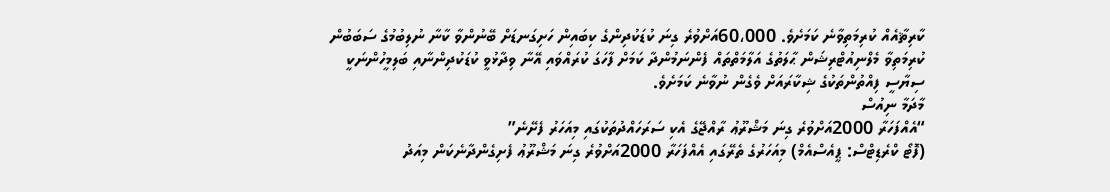ކާރިޘާއެއް ކުރިމަތިވާނެ ކަމަށެވެ. 60،000އަށްވުރެ ގިނަ ކުޑަކުދިންގެ ކިބައިން ހަށިގަނޑަށް ބޭނުންވާ ކާނާ ނުލިބުމުގެ ސަބަބުން ކުރިމަތިވާ މެލްނިއުޓްރިޝަން ޙާލަތުގެ އަލާމަތްތައް ފެންނަމުންދާ ކަމަށް ފާހަގަ ކުރައްވައި އޭނާ ވިދާޅުވީ ކުޑަކުދިންނާއި ބަލިމީހުންނަކީ ސިޔާސީ ފިއްތުންތަކުގެ ޝިކާރައަށް ވެގެން ނުވާނެ ކަމަށެވެ.
މާދަމާ ނިއުސް
“އެއްފަހަރާ 2000އަށްވުރެ ގިނަ މަޝްރޫޢު ރާއްޖޭގެ އެކި ސަރަހައްދުތަކުގައި މިއަހަރު ފެށޭނެ”
(ފޮޓޯ ކްރެޑިޓްސް: ޕީއެސްއެމް) މިއަހަރުގެ ތެރޭގައި އެއްފަހަރާ 2000އަށްވުރެ ގިނަ މަޝްރޫޢު ފެށިގެންދާނެކަން މިއަދު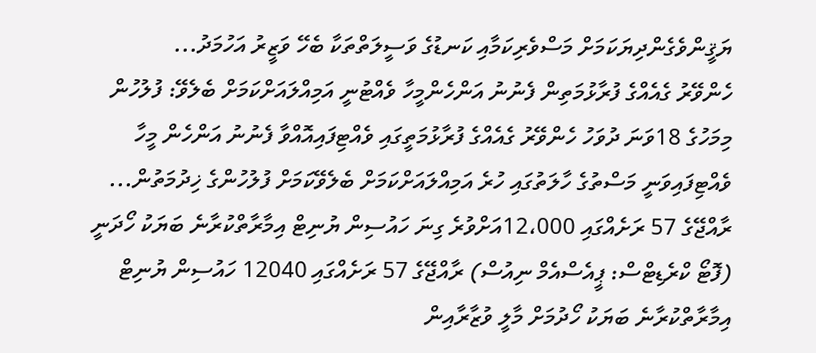ޔަޤީންވެގެންދިޔަކަމަށް މަސްވެރިކަމާއި ކަނޑުގެ ވަސީލަތްތަކާ ބެހޭ ވަޒީރު އަހުމަދު...
ހެންވޭރު ގެއެއްގެ ފުރާޅުމަތިން ފެނުނު އަންހެންމީހާ ވެއްޓުނީ އަމިއްލައަށްކަމަށް ބެލެވޭ: ފުލުހުން
މިމަހުގެ 18ވަނަ ދުވަހު ހެންވޭރު ގެއެއްގެ ފުރާޅުމަތީގައި ވެއްޓިފައިއޮއްވާ ފެނުނު އަންހެން މީހާ ވެއްޓިފައިވަނީ މަސްތުގެ ހާލަތުގައި ހުރެ އަމިއްލައަށްކަމަށް ބެލެވޭކަމަށް ފުލުހުންގެ ޚިދުމަތުން...
ރާއްޖޭގެ 57 ރަށެއްގައި 12،000އަށްވުރެ ގިނަ ހައުސިން ޔުނިޓް އިމާރާތްކުރާނެ ބަޔަކު ހޯދަނީ
(ފޮޓޯ ކްރެޑިޓްސް: ޕީއެސްއެމް ނިއުސް) ރާއްޖޭގެ 57 ރަށެއްގައި 12040 ހައުސިން ޔުނިޓް އިމާރާތްކުރާނެ ބަޔަކު ހޯދުމަށް މާލީ ވުޒާރާއިން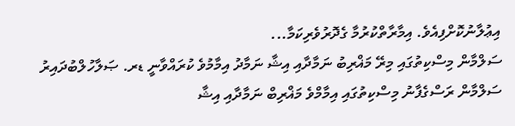އިޢުލާނުކޮށްފިއެވެ. އިމާރާތްކުރުމާ ގެދޮރުވެރިކަމާ...
ސަލްމާން މިސްކިތުގައި މިރޭ މަޣްރިބު ނަމާދާއި އިޝާ ނަމާދު އިމާމުވެ ކުރައްވާނީ ޑރ. ޞަލާހުލްބުދައިރު
ސަލްމާން ރަސްގެފާނު މިސްކިތުގައި އިމާމްވެ މަޣްރިބް ނަމާދާއި އިޝާ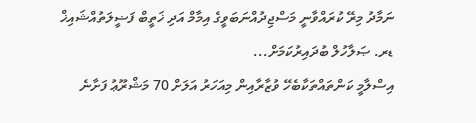ނަމާދު މިރޭ ކުރައްވާނީ މަސްޖިދުއްނަބަވީގެ އިމާމް އަދި ޚަތީބް ފަޟީލަތުއްޝައިޚް ޑރ. ޞަލާހުލް ބުދައިރުކަމަށް...
އިސްލާމީ ކަންތައްތަކާބެހޭ ވުޒާރާއިން މިއަހަރު އަލަށް 70 މަޝްރޫޢު ފަށާނެ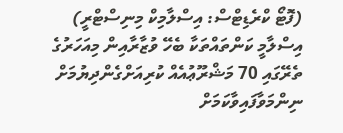(ފޮޓޯ ކްރެޑިޓްސް: އިސްލާމިކް މިނިސްޓްރީ) އިސްލާމީ ކަންތައްތަކާ ބެހޭ ވުޒާރާއިން މިއަހަރުގެ ތެރޭގައި 70 މަޝްރޫޢުއެއް ކުރިއަށްގެންދިޔުމަށް ނިންމަވާފައިވާކަމަށް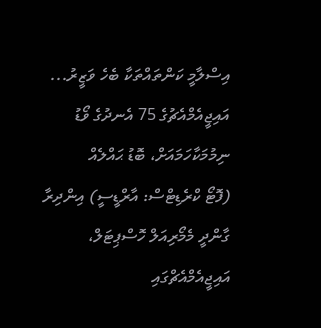އިސްލާމީ ކަންތައްތަކާ ބެހެ ވަޒީރު...
އައިޖީއެމްއެޗުގެ 75 އެނދުގެ ވޯޑު ނިމުމަކާހަމައަށް، ބޮޑު ޙައްލެއް
(ފޮޓޯ ކްރެޑިޓްސް: އާރްޑީސީ) އިންދިރާ ގާންދީ މެމޯރިއަލް ހޮސްޕިޓަލް، އައިޖީއެމްއެޗްގައި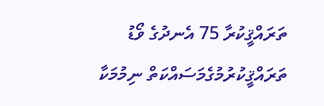ތަރައްޤީކުރާ 75 އެނދުގެ ވޯޑު ތަރައްޤީކުރުމުގެމަސައްކަތް ނިމުމަކާ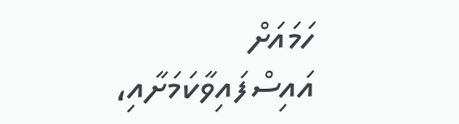ހަމައަށް އައިސްފައިވާކަމަށާއި،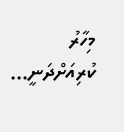މިހާރު ކުރިއަށްދަނީ...